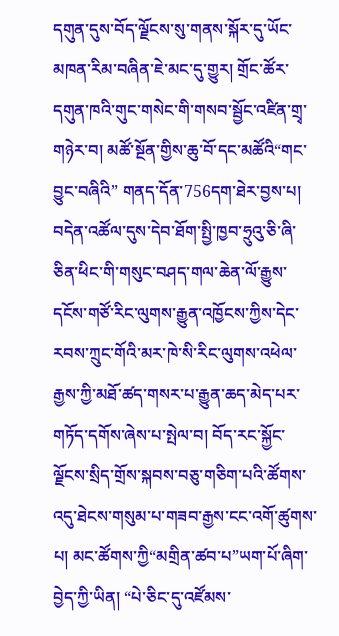དགུན་དུས་བོད་ལྗོངས་སུ་གནས་སྐོར་དུ་ཡོང་མཁན་རིམ་བཞིན་ཇེ་མང་དུ་གྱུར། གྲོང་ཚོར་དགུན་ཁའི་གུང་གསེང་གི་གསབ་སྦྱོང་འཛིན་གྲྭ་གཉེར་བ། མཚོ་སྔོན་གྱིས་ཆུ་བོ་དང་མཚོའི“གང་བྱུང་བཞིའི” གནད་དོན་756དག་ཐེར་བྱས་པ། བདེན་འཚོལ་དུས་དེབ་ཐོག་སྤྱི་ཁྱབ་ཧྲུའུ་ཅི་ཞི་ཅིན་ཕིང་གི་གསུང་བཤད་གལ་ཆེན་ལོ་རྒྱུས་དངོས་གཙོ་རིང་ལུགས་རྒྱུན་འཁྱོངས་ཀྱིས་དེང་རབས་ཀྲུང་གོའི་མར་ཁེ་སི་རིང་ལུགས་འཕེལ་རྒྱས་ཀྱི་མཐོ་ཚད་གསར་པ་རྒྱུན་ཆད་མེད་པར་གཏོད་དགོས་ཞེས་པ་སྤེལ་བ། བོད་རང་སྐྱོང་ལྗོངས་སྲིད་གྲོས་སྐབས་བཅུ་གཅིག་པའི་ཚོགས་འདུ་ཐེངས་གསུམ་པ་གཟབ་རྒྱས་ངང་འགོ་ཚུགས་པ། མང་ཚོགས་ཀྱི“མགྲིན་ཚབ་པ”ཡག་པོ་ཞིག་བྱེད་ཀྱི་ཡིན། “པེ་ཅིང་དུ་འཛོམས་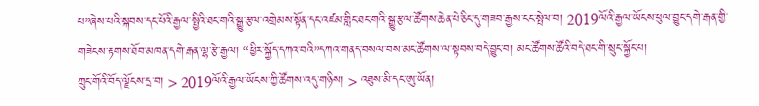པ”ཞེས་པའི་སྐབས་དང་པོའི་རྒྱལ་སྤྱིའི་ཐང་གའི་སྒྱུ་རྩལ་འགྲེམས་སྟོན་དང་འཛམ་གླིང་ཐང་གའི་སྒྱུ་རྩལ་ཚོགས་ཆེན་པེ་ཅིང་དུ་གཟབ་རྒྱས་ངང་སྤེལ་བ། 2019ལོའི་རྒྱལ་ཡོངས་ཕུལ་བྱུང་དགེ་རྒན་གྱི་གཟེངས་རྟགས་ཐོབ་མཁན་དགེ་རྒན་ལྷ་རྩེ་རྒྱལ། “ཕྱིར་སྐྱོད་དཀའ་བའི”དཀའ་གནད་བསལ་བས་མང་ཚོགས་ལ་སྟབས་བདེ་བྱུང་བ། མང་ཚོགས་ཚོའི་བདེ་ཐང་གི་སྲུང་སྐྱོང་པ།
ཀྲུང་གོའི་བོད་ལྗོངས་དྲ་བ། > 2019ལོའི་རྒྱལ་ཡོངས་ཀྱི་ཚོགས་འདུ་གཉིས། > འཐུས་མི་དང་ཨུ་ཡོན།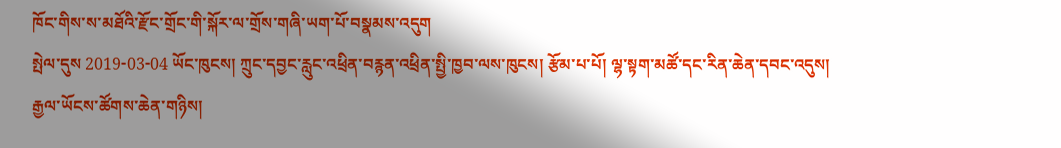ཁོང་གིས་ས་མཐོའི་རྫོང་གྲོང་གི་སྐོར་ལ་གྲོས་གཞི་ཡག་པོ་བསྣམས་འདུག
སྤེལ་དུས 2019-03-04 ཡོང་ཁུངས། ཀྲུང་དབྱང་རླུང་འཕྲིན་བརྙན་འཕྲིན་སྤྱི་ཁྱབ་ལས་ཁུངས། རྩོམ་པ་པོ། ལྷ་སྟག་མཚོ་དང་རིན་ཆེན་དབང་འདུས།
རྒྱལ་ཡོངས་ཚོགས་ཆེན་གཉིས།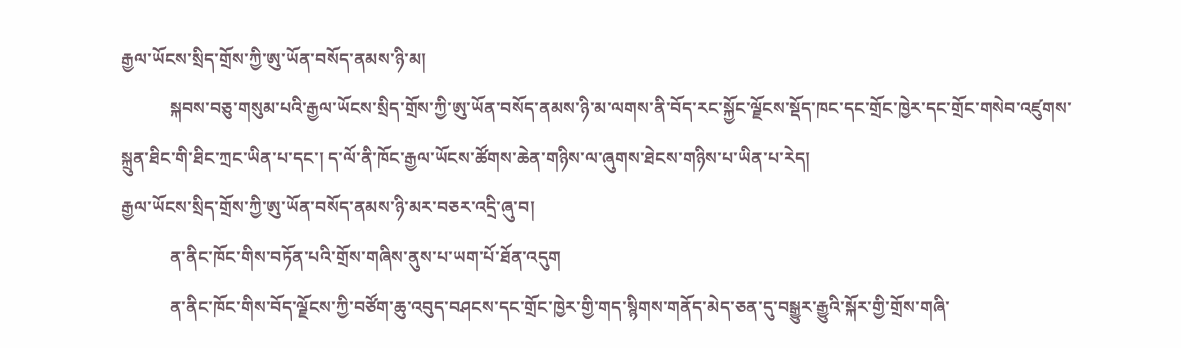རྒྱལ་ཡོངས་སྲིད་གྲོས་ཀྱི་ཨུ་ཡོན་བསོད་ནམས་ཉི་མ།
           སྐབས་བཅུ་གསུམ་པའི་རྒྱལ་ཡོངས་སྲིད་གྲོས་ཀྱི་ཨུ་ཡོན་བསོད་ནམས་ཉི་མ་ལགས་ནི་བོད་རང་སྐྱོང་ལྗོངས་སྡོད་ཁང་དང་གྲོང་ཁྱེར་དང་གྲོང་གསེབ་འཛུགས་སྐྲུན་ཐིང་གི་ཐིང་ཀྲང་ཡིན་པ་དང་། ད་ལོ་ནི་ཁོང་རྒྱལ་ཡོངས་ཚོགས་ཆེན་གཉིས་ལ་ཞུགས་ཐེངས་གཉིས་པ་ཡིན་པ་རེད།
རྒྱལ་ཡོངས་སྲིད་གྲོས་ཀྱི་ཨུ་ཡོན་བསོད་ནམས་ཉི་མར་བཅར་འདྲི་ཞུ་བ།
           ན་ནིང་ཁོང་གིས་བཏོན་པའི་གྲོས་གཞིས་ནུས་པ་ཡག་པོ་ཐོན་འདུག
           ན་ནིང་ཁོང་གིས་བོད་ལྗོངས་ཀྱི་བཙོག་ཆུ་འབུད་བཤངས་དང་གྲོང་ཁྱེར་གྱི་གད་སྙིགས་གནོད་མེད་ཅན་དུ་བསྒྱུར་རྒྱུའི་སྐོར་གྱི་གྲོས་གཞི་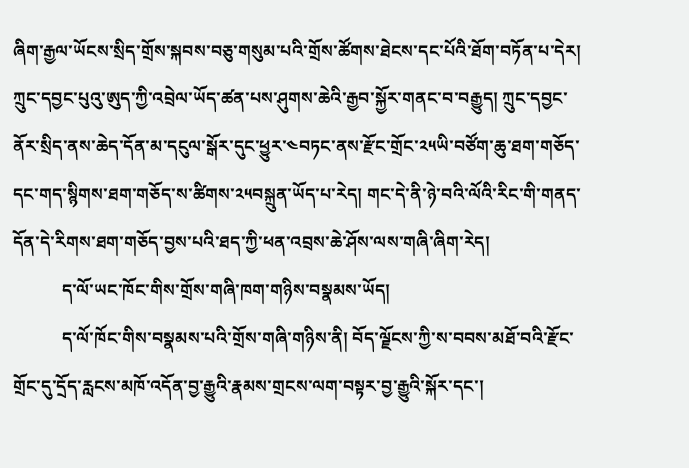ཞིག་རྒྱལ་ཡོངས་སྲིད་གྲོས་སྐབས་བཅུ་གསུམ་པའི་གྲོས་ཚོགས་ཐེངས་དང་པོའི་ཐོག་བཏོན་པ་དེར། ཀྲུང་དབྱང་པུའུ་ཨུད་ཀྱི་འབྲེལ་ཡོད་ཚན་པས་ཤུགས་ཆེའི་རྒྱབ་སྐྱོར་གནང་བ་བརྒྱུད། ཀྲུང་དབྱང་ནོར་སྲིད་ནས་ཆེད་དོན་མ་དངུལ་སྒོར་དུང་ཕྱུར་༤བཏང་ནས་རྫོང་གྲོང་༢༥ཡི་བཙོག་ཆུ་ཐག་གཅོད་དང་གད་སྙིགས་ཐག་གཅོད་ས་ཚིགས་༢༥བསྐྲུན་ཡོད་པ་རེད། གང་དེ་ནི་ཉེ་བའི་ལོའི་རིང་གི་གནད་དོན་དེ་རིགས་ཐག་གཅོད་བྱས་པའི་ཐད་ཀྱི་ཕན་འབྲས་ཆེ་ཤོས་ལས་གཞི་ཞིག་རེད།
           ད་ལོ་ཡང་ཁོང་གིས་གྲོས་གཞི་ཁག་གཉིས་བསྣམས་ཡོད།
           ད་ལོ་ཁོང་གིས་བསྣམས་པའི་གྲོས་གཞི་གཉིས་ནི། བོད་ལྗོངས་ཀྱི་ས་བབས་མཐོ་བའི་རྫོང་གྲོང་དུ་དྲོད་རླངས་མཁོ་འདོན་བྱ་རྒྱུའི་རྣམས་གྲངས་ལག་བསྟར་བྱ་རྒྱུའི་སྐོར་དང་།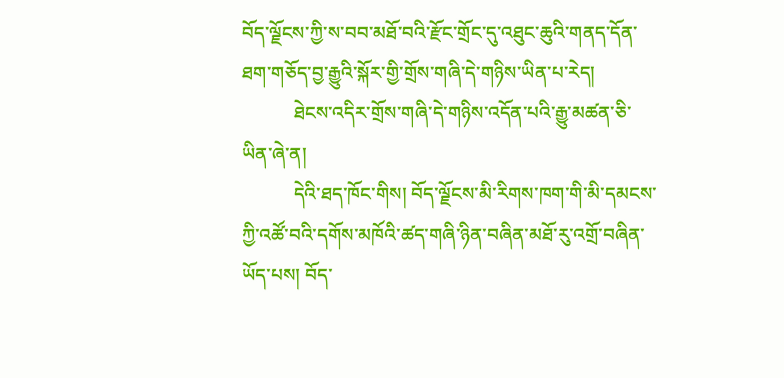བོད་ལྗོངས་ཀྱི་ས་བབ་མཐོ་བའི་རྫོང་གྲོང་དུ་འཐུང་ཆུའི་གནད་དོན་ཐག་གཅོད་བྱ་རྒྱུའི་སྐོར་གྱི་གྲོས་གཞི་དེ་གཉིས་ཡིན་པ་རེད།
           ཐེངས་འདིར་གྲོས་གཞི་དེ་གཉིས་འདོན་པའི་རྒྱུ་མཚན་ཅི་ཡིན་ཞེ་ན།
           དེའི་ཐད་ཁོང་གིས། བོད་ལྗོངས་མི་རིགས་ཁག་གི་མི་དམངས་ཀྱི་འཚོ་བའི་དགོས་མཁོའི་ཚད་གཞི་ཉིན་བཞིན་མཐོ་རུ་འགྲོ་བཞིན་ཡོད་པས། བོད་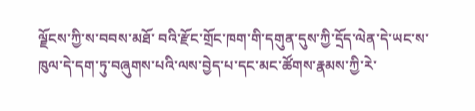ལྗོངས་ཀྱི་ས་བབས་མཐོ་ བའི་རྫོང་གྲོང་ཁག་གི་དགུན་དུས་ཀྱི་དྲོད་ལེན་དེ་ཡང་ས་ཁུལ་དེ་དག་ཏུ་བཞུགས་པའི་ལས་བྱེད་པ་དང་མང་ཚོགས་རྣམས་ཀྱི་རེ་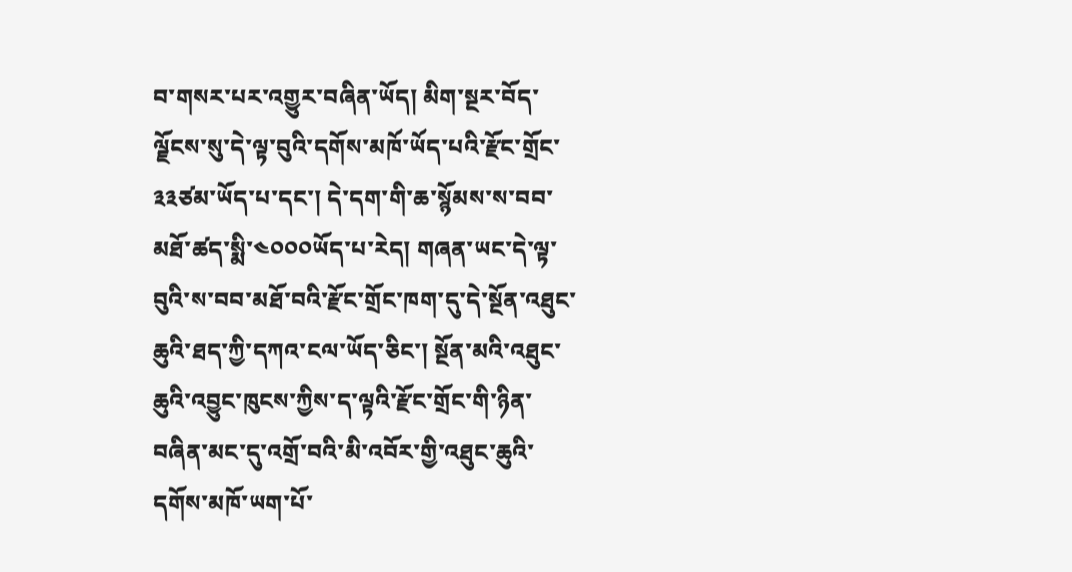བ་གསར་པར་འགྱུར་བཞིན་ཡོད། མིག་སྔར་བོད་ལྗོངས་སུ་དེ་ལྟ་བུའི་དགོས་མཁོ་ཡོད་པའི་རྫོང་གྲོང་༣༣ཙམ་ཡོད་པ་དང་། དེ་དག་གི་ཆ་སྙོམས་ས་བབ་མཐོ་ཚད་སྨི་༤༠༠༠ཡོད་པ་རེད། གཞན་ཡང་དེ་ལྟ་བུའི་ས་བབ་མཐོ་བའི་རྫོང་གྲོང་ཁག་དུ་དེ་སྔོན་འཐུང་ཆུའི་ཐད་ཀྱི་དཀའ་ངལ་ཡོད་ཅིང་། སྔོན་མའི་འཐུང་ཆུའི་འབྱུང་ཁུངས་ཀྱིས་ད་ལྟའི་རྫོང་གྲོང་གི་ཉིན་བཞིན་མང་དུ་འགྲོ་བའི་མི་འབོར་གྱི་འཐུང་ཆུའི་དགོས་མཁོ་ཡག་པོ་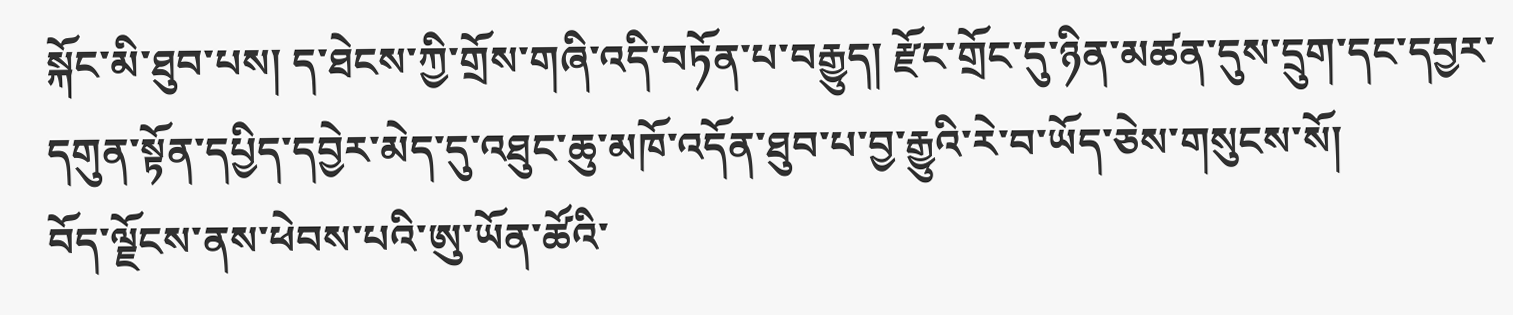སྐོང་མི་ཐུབ་པས། ད་ཐེངས་ཀྱི་གྲོས་གཞི་འདི་བཏོན་པ་བརྒྱུད། རྫོང་གྲོང་དུ་ཉིན་མཚན་དུས་དྲུག་དང་དབྱར་དགུན་སྟོན་དཔྱིད་དབྱེར་མེད་དུ་འཐུང་ཆུ་མཁོ་འདོན་ཐུབ་པ་བྱ་རྒྱུའི་རེ་བ་ཡོད་ཅེས་གསུངས་སོ།
བོད་ལྗོངས་ནས་ཕེབས་པའི་ཨུ་ཡོན་ཚོའི་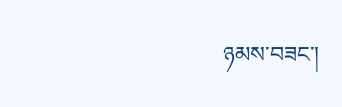ཉམས་བཟང་།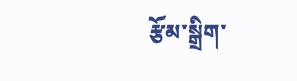རྩོམ་སྒྲིག་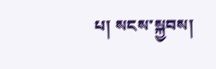པ། སངས་སྐྱབས།